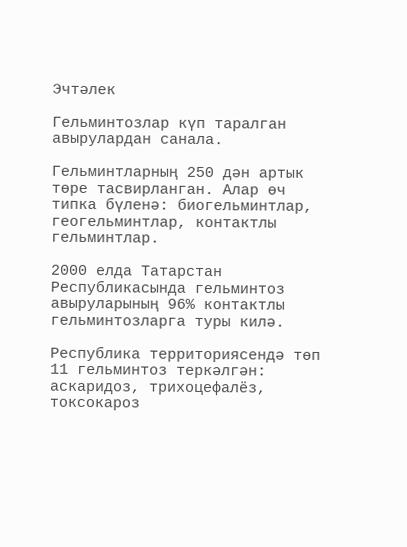Эчтәлек

Гельминтозлар күп таралган авырулардан санала.

Гельминтларның 250 дән артык төре тасвирланган. Алар өч типка бүленә: биогельминтлар, геогельминтлар, контактлы гельминтлар.

2000 елда Татарстан Республикасында гельминтоз авыруларының 96% контактлы гельминтозларга туры килә.

Республика территориясендә төп 11 гельминтоз теркәлгән: аскаридоз, трихоцефалёз, токсокароз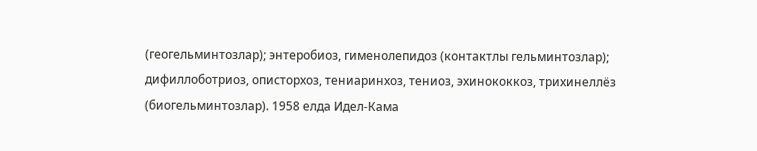(геогельминтозлар); энтеробиоз, гименолепидоз (контактлы гельминтозлар); дифиллоботриоз, описторхоз, тениаринхоз, тениоз, эхинококкоз, трихинеллёз (биогельминтозлар). 1958 елда Идел-Кама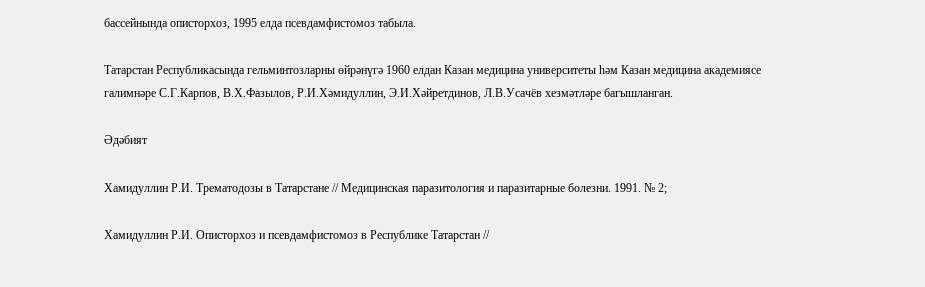бассейнында описторхоз, 1995 елда псевдамфистомоз табыла.

Татарстан Республикасында гельминтозларны өйрәнүгә 1960 елдан Казан медицина университеты һәм Казан медицина академиясе галимнәре С.Г.Карпов, В.Х.Фазылов, Р.И.Хәмидуллин, Э.И.Хәйретдинов, Л.В.Усачёв хезмәтләре багышланган.

Әдәбият

Хамидуллин Р.И. Трематодозы в Татарстане // Медицинская паразитология и паразитарные болезни. 1991. № 2;

Хамидуллин Р.И. Описторхоз и псевдамфистомоз в Республике Татарстан //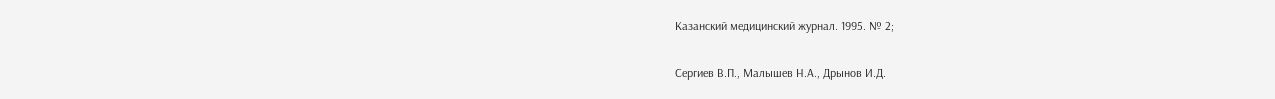Казанский медицинский журнал. 1995. № 2;

Сергиев В.П., Малышев Н.А., Дрынов И.Д.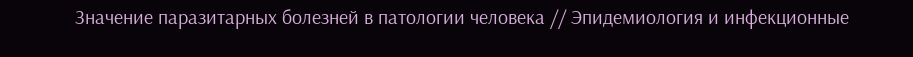Значение паразитарных болезней в патологии человека // Эпидемиология и инфекционные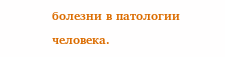болезни в патологии человека.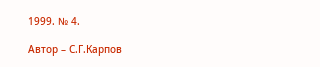1999. № 4.

Автор – С.Г.Карпов